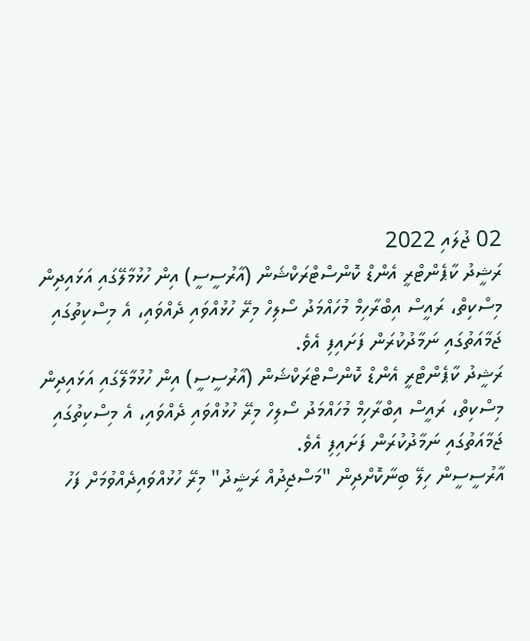02 ޖުލައި 2022
ރަޝީދު ކާޕެންޓްރީ އެންޑް ކޮންސްޓްރަކްޝަން (އާރުސީސީ) އިން ހުޅުމާލޭގައި އަޅައިދިން މިސްކިތް، ރައީސް އިބްރާހިމް މުހައްމަދު ސޯލިހް މިރޭ ހުޅުއްވައި ދެއްވައި، އެ މިސްކިތުގައި ޖަމާއަތުގައި ނަމާދުކުރަން ފަށައިފި އެވެ.
ރަޝީދު ކާޕެންޓްރީ އެންޑް ކޮންސްޓްރަކްޝަން (އާރުސީސީ) އިން ހުޅުމާލޭގައި އަޅައިދިން މިސްކިތް، ރައީސް އިބްރާހިމް މުހައްމަދު ސޯލިހް މިރޭ ހުޅުއްވައި ދެއްވައި، އެ މިސްކިތުގައި ޖަމާއަތުގައި ނަމާދުކުރަން ފަށައިފި އެވެ.
އާރުސީސީން ހިލޭ ބިނާކޮށްދިން "މަސްޖިދުއް ރަޝީދު" މިރޭ ހުޅުއްވައިދެއްވުމަށް ފަހު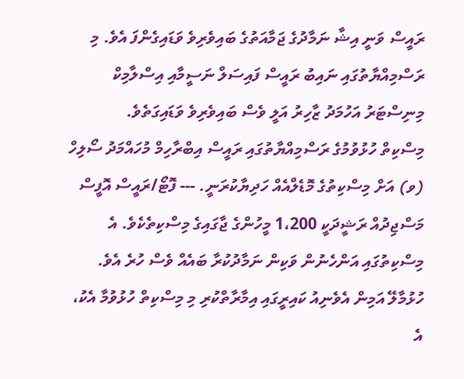ރައީސް ވަނީ އިޝާ ނަމާދުގެ ޖަމާއަތުގެ ބައިވެރިވެ ވަޑައިގެންފަ އެވެ. މި ރަސްމިއްޔާތުގައި ނައިބު ރައީސް ފައިސަލް ނަސީމާއި އިސްލާމިކް މިނިސްޓަރު އަހުމަދު ޒާހިރު އަލީ ވެސް ބައިވެރިވެ ވަޑައިގަތެވެ.
މިސްކިތް ހުޅުވުމުގެ ރަސްމިއްޔާތުގައި ރައީސް އިބްރާހިމް މުހައްމަދު ސޯލިހް (ވ) އަށް މިސްކިތުގެ މޮޑެލްއެއް ހަދިޔާކުރަނީ. --- ފޮޓޯ/ރައީސް އޮފީސް
މަސްޖިދުއް ރަޝީދަކީ 1،200 މީހުންގެ ޖާގައިގެ މިސްކިތެކެވެ. އެ މިސްކިތުގައި އަންހެނުން ވަކިން ނަމާދުކުރާ ބައެއް ވެސް ހުރެ އެވެ.
ހުޅުމާލޭ އަމިން އެވެނިއު ކައިރީގައި އިމާރާތްކުރި މި މިސްކިތް ހުޅުވުމާ އެކު، އެ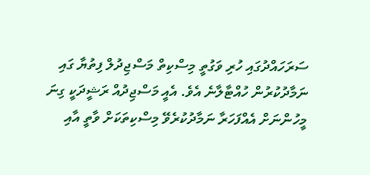ސަރަހައްދުގައި ހުރި ވަގުތީ މިސްކިތް މަސްޖިދުލް ފިތުޔާ ގައި ނަމާދުކުރުން ހުއްޓާލާނެ އެވެ. އެއީ މަސްޖިދުއް ރަޝީދަކީ ގިނަ މީހުންނަށް އެއްފަހަރާ ނަމާދުކުރެވޭ މިސްކިތަކަށް ވާތީ އާއި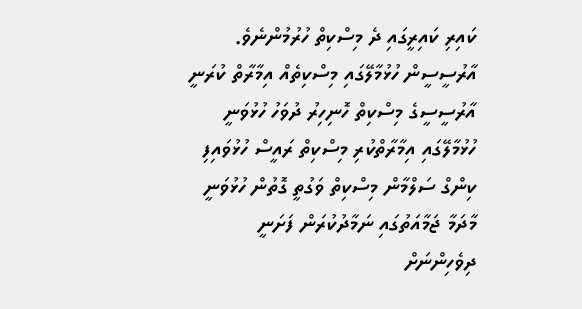ކައިރި ކައިރީގައި ދެ މިސްކިތް ހުރުމުންނެވެ.
އާރުސީސީން ހުޅުމާލޭގައި މިސްކިތެއް އިމާރާތް ކުރަނީ
އާރުސީސީގެ މިސްކިތް ހޮނިހިރު ދުވަހު ހުޅުވަނީ
ހުޅުމާލޭގައި އިމާރާތްކުރި މިސްކިތް ރައީސް ހުޅުވައިފި
ކިންގް ސަލްމާން މިސްކިތް ވަގުތީ ގޮތުން ހުޅުވަނީ
މާދަމާ ޖަމާއަތުގައި ނަމާދުކުރަން ފަށަނީ
ދިވެހިންނަށް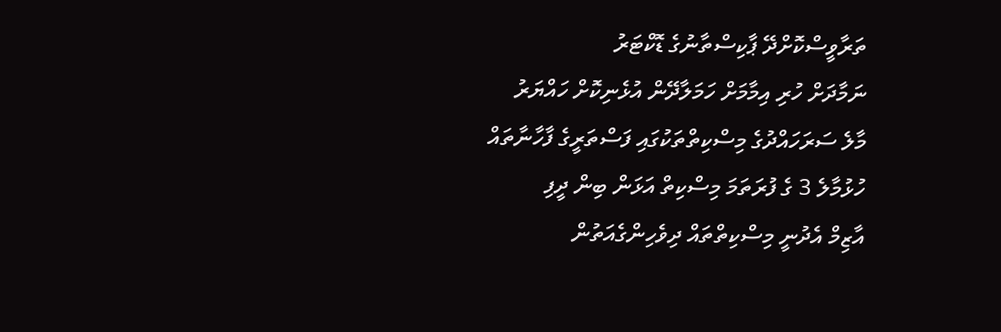ތަރާވީސްކޮށްދޭ ޕާކިސްތާނުގެ ޑޮކްޓަރު
ނަމާދަށް ހުރި އިމާމަށް ހަމަލާދޭން އުޅެނިކޮށް ހައްޔަރު
މާލެ ސަރަހައްދުގެ މިސްކިތްތަކުގައި ފަސްތަރީގެ ފާހާނާތައް
ހުޅުމާލެ 3 ގެ ފުރަތަމަ މިސްކިތް އަޅަން ބިން ދީފި
އާޒިމް އެދުނީ މިސްކިތްތައް ދިވެހިންގެއަތުން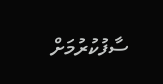ސާފުކުރުމަށް